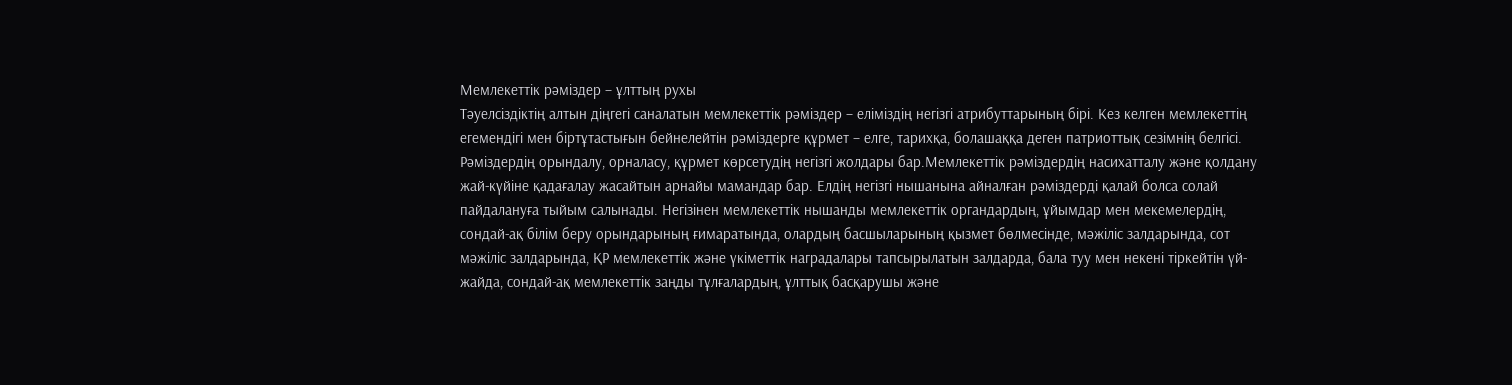Мемлекеттік рәміздер – ұлттың рухы
Тәуелсіздіктің алтын діңгегі саналатын мемлекеттік рәміздер – еліміздің негізгі атрибуттарының бірі. Кез келген мемлекеттің егемендігі мен біртұтастығын бейнелейтін рәміздерге құрмет – елге, тарихқа, болашаққа деген патриоттық сезімнің белгісі. Рәміздердің орындалу, орналасу, құрмет көрсетудің негізгі жолдары бар.Мемлекеттік рәміздердің насихатталу және қолдану жай-күйіне қадағалау жасайтын арнайы мамандар бар. Елдің негізгі нышанына айналған рәміздерді қалай болса солай пайдалануға тыйым салынады. Негізінен мемлекеттік нышанды мемлекеттік органдардың, ұйымдар мен мекемелердің, сондай-ақ білім беру орындарының ғимаратында, олардың басшыларының қызмет бөлмесінде, мәжіліс залдарында, сот мәжіліс залдарында, ҚР мемлекеттік және үкіметтік наградалары тапсырылатын залдарда, бала туу мен некені тіркейтін үй-жайда, сондай-ақ мемлекеттік заңды тұлғалардың, ұлттық басқарушы және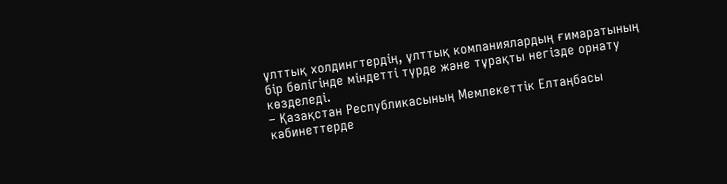ұлттық холдингтердің, ұлттық компаниялардың ғимаратының бір бөлігінде міндетті түрде және тұрақты негізде орнату көзделеді.
– Қазақстан Республикасының Мемлекеттік Елтаңбасы кабинеттерде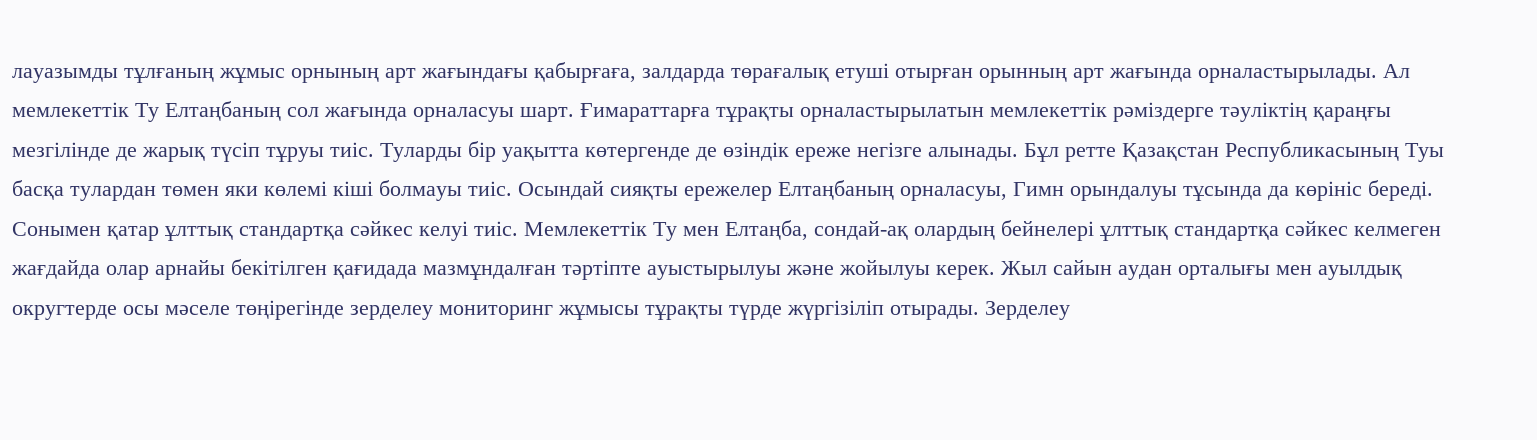лауазымды тұлғаның жұмыс орнының арт жағындағы қабырғаға, залдарда төрағалық етуші отырған орынның арт жағында орналастырылады. Ал мемлекеттік Ту Елтаңбаның сол жағында орналасуы шарт. Ғимараттарға тұрақты орналастырылатын мемлекеттік рәміздерге тәуліктің қараңғы мезгілінде де жарық түсіп тұруы тиіс. Туларды бір уақытта көтергенде де өзіндік ереже негізге алынады. Бұл ретте Қазақстан Республикасының Туы басқа тулардан төмен яки көлемі кіші болмауы тиіс. Осындай сияқты ережелер Елтаңбаның орналасуы, Гимн орындалуы тұсында да көрініс береді. Сонымен қатар ұлттық стандартқа сәйкес келуі тиіс. Мемлекеттік Ту мен Елтаңба, сондай-ақ олардың бейнелері ұлттық стандартқа сәйкес келмеген жағдайда олар арнайы бекітілген қағидада мазмұндалған тәртіпте ауыстырылуы және жойылуы керек. Жыл сайын аудан орталығы мен ауылдық округтерде осы мәселе төңірегінде зерделеу мониторинг жұмысы тұрақты түрде жүргізіліп отырады. Зерделеу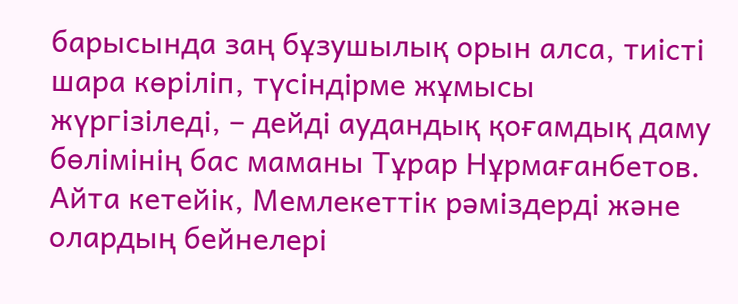барысында заң бұзушылық орын алса, тиісті шара көріліп, түсіндірме жұмысы жүргізіледі, – дейді аудандық қоғамдық даму бөлімінің бас маманы Тұрар Нұрмағанбетов.
Айта кетейік, Мемлекеттік рәміздерді және олардың бейнелері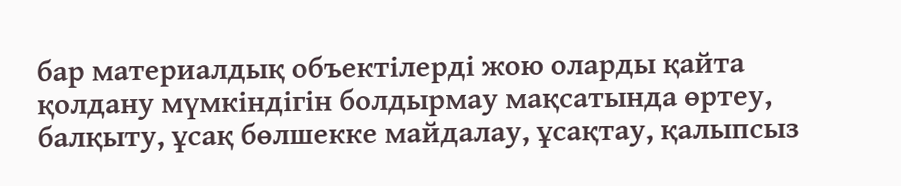бар материалдық объектілерді жою оларды қайта қолдану мүмкіндігін болдырмау мақсатында өртеу, балқыту, ұсақ бөлшекке майдалау, ұсақтау, қалыпсыз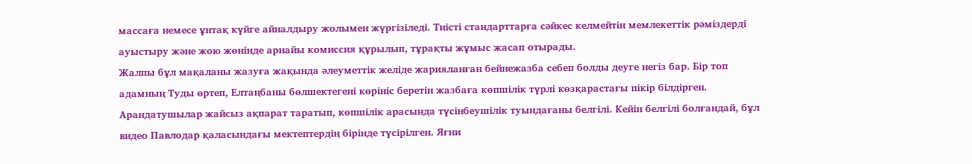массаға немесе ұнтақ күйге айналдыру жолымен жүргізіледі. Тиісті стандарттарға сәйкес келмейтін мемлекеттік рәміздерді ауыстыру және жою жөнінде арнайы комиссия құрылып, тұрақты жұмыс жасап отырады.
Жалпы бұл мақаланы жазуға жақында әлеуметтік желіде жарияланған бейнежазба себеп болды деуге негіз бар. Бір топ адамның Туды өртеп, Елтаңбаны бөлшектегені көрініс беретін жазбаға көпшілік түрлі көзқарастағы пікір білдірген. Арандатушылар жайсыз ақпарат таратып, көпшілік арасында түсінбеушілік туындағаны белгілі. Кейін белгілі болғандай, бұл видео Павлодар қаласындағы мектептердің бірінде түсірілген. Яғни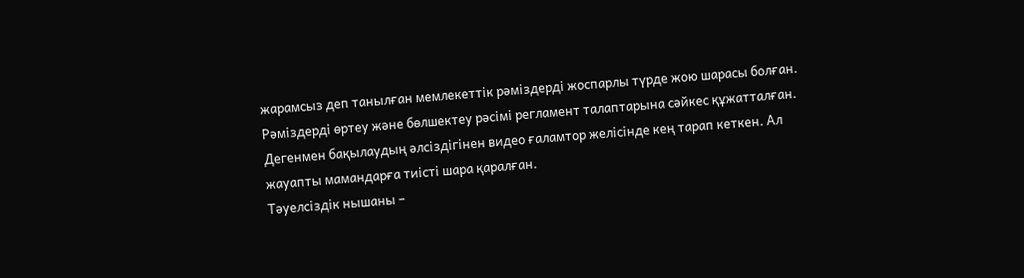жарамсыз деп танылған мемлекеттік рәміздерді жоспарлы түрде жою шарасы болған. Рәміздерді өртеу және бөлшектеу рәсімі регламент талаптарына сәйкес құжатталған. Дегенмен бақылаудың әлсіздігінен видео ғаламтор желісінде кең тарап кеткен. Ал жауапты мамандарға тиісті шара қаралған.
Тәуелсіздік нышаны –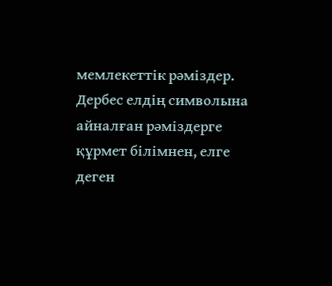мемлекеттік рәміздер. Дербес елдің символына айналған рәміздерге құрмет білімнен, елге деген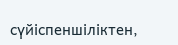сүйіспеншіліктен,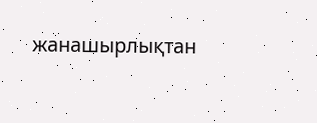жанашырлықтан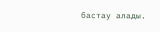бастау алады.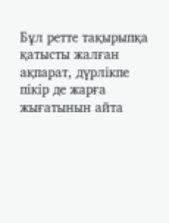Бұл ретте тақырыпқа қатысты жалған ақпарат, дүрлікпе пікір де жарға жығатынын айта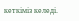кеткіміз келеді.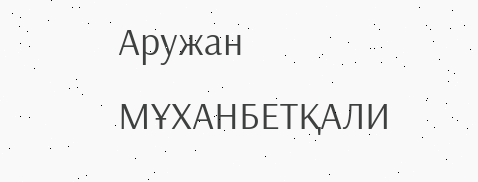Аружан МҰХАНБЕТҚАЛИ